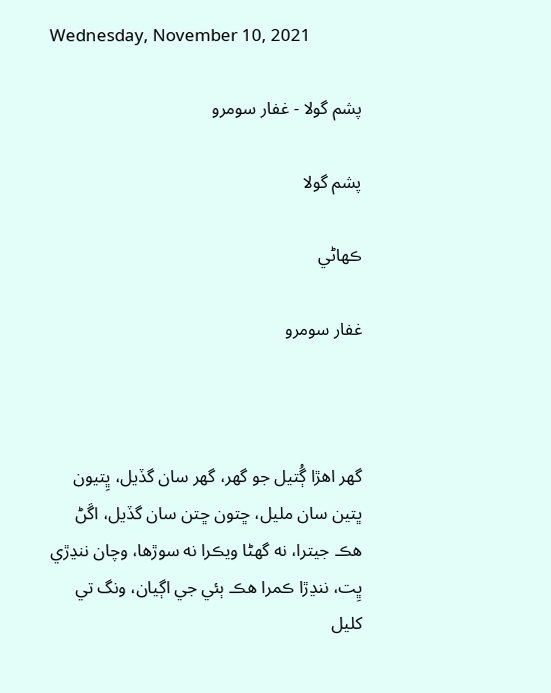Wednesday, November 10, 2021

پشم گولا - غفار سومرو

پشم گولا

ڪهاڻي

غفار سومرو



گهر اهڙا ڳُتيل جو گهر، گهر سان گڏيل، ڀِتيون ڀتين سان مليل، ڇتون ڇتن سان گڏيل، اڱڻ هڪ جيترا، نه گهڻا ويڪرا نه سوڙھا، وچان ننڍڙي ڀِت، ننڍڙا ڪمرا هڪ ٻئي جي اڳيان، ونگ تي کليل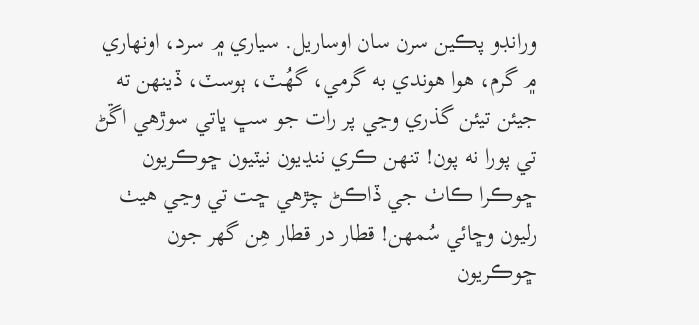ورانڊو پڪين سرن سان اوساريل. سياري ۾ سرد، اونهاري ۾ گرم، هوا هوندي به گرمي، گهُٽ، ٻوسٽ، ڏينهن ته جيئن تيئن گذري وڃي پر رات جو سڀ ڀاتي سوڙهي اڱڻ  تي پورا نه پون! تنهن ڪري ننڍيون نيٽيون ڇوڪريون ڇوڪرا ڪاٺ جي ڏاڪڻ چڙھي ڇت تي وڃي هيٺ رليون وڇائي سُمهن! قطار در قطار هِن گهر جون ڇوڪريون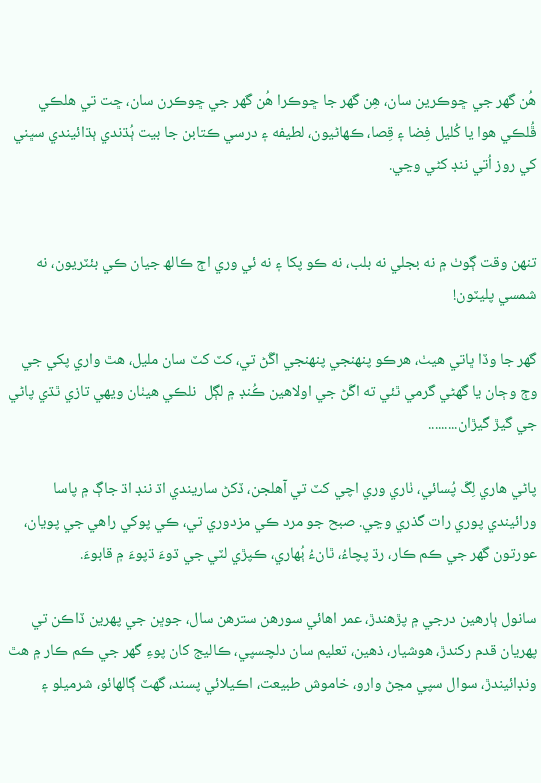هُن گهر جي ڇوڪرين سان، هِن گهر جا ڇوڪرا هُن گهر جي ڇوڪرن سان، ڇت تي هلڪي ڦُلڪي هوا يا کُليل فِضا ۽ قِصا، ڪهاڻيون، لطيفه ۽ درسي ڪتابن جا بيت ٻُڌندي ٻڌائيندي سڀني کي روز اُتي ننڊ کڻي وڃي.


تنهن وقت ڳوٺ ۾ نه بجلي نه بلب، نه ڪو پکا ۽ نه ئي وري اڄ ڪالھ جيان ڪي بئٽريون، نه شمسي پليٽون!

گهر جا وڏا ڀاتي هيٺ، هرڪو پنهنجي پنهنجي اڱڻ تي، کٽ کٽ سان مليل، هٿ واري پکي جي وڄ وڄان يا گهڻي گرمي ٿئي ته اڱڻ جي اولاهين ڪُنڊ ۾ لڳل  نلڪي هيٺان ويهي تازي ٿڌي پاڻي جي گيڙ گيڙان.........

پاڻي هاري لِڱ پُسائي، ٺاري وري اچي کٽ تي آهلجن، ڏکڻ ساريندي اڌ ننڊ اڌ جاڳ ۾ پاسا ورائيندي پوري رات گذري وڃي. صبح جو مرد ڪي مزدوري تي، ڪي پوکي راهي جي پويان، عورتون گهر جي ڪم ڪار، رڌ پچاءُ، ٿانءُ ٻُهاري، ڪپڙي لٽي جي ڌوءَ ڌپوءَ ۾ قابوءَ.

سانول ٻارهين درجي ۾ پڙھندڙ، عمر اهائي سورهن سترهن سال، جوڀن جي پهرين ڏاڪن تي پهريان قدم رکندڙ، هوشيار، ذهين، تعليم سان دلچسپي، ڪاليج کان پوءِ گهر جي ڪم ڪار ۾ هٿ ونڊائيندڙ، سوال سپي مڃڻ وارو، خاموش طبيعت، اڪيلائي پسند، گهٽ ڳالهائو، شرميلو ۽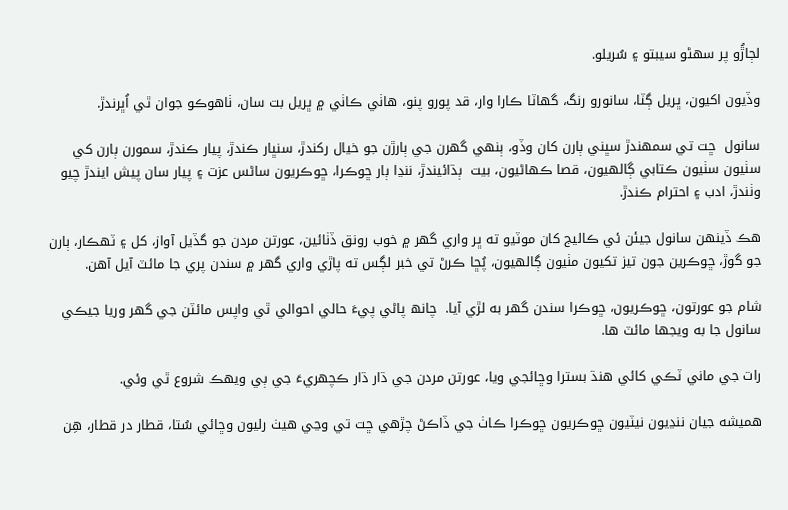لڄاڙُو پر سهڻو سيبتو ۽ سُريلو.

وڏيون اکيون، ڀريل ڳٽا، سانورو رنگ، گهاٽا ڪارا وار، قد پورو پنو، هاٺي ڪاٺي ۾ ڀريل بت سان، ٺاهوڪو جوان ٿي اُڀرندڙ.

سانول  ڇت تي سمهندڙ سڀني ٻارن کان وڏو، ٻنهي گهرن جي ٻارڙن جو خيال رکندڙ، سنڀار ڪندڙ، پيار ڪندڙ، سمورن ٻارن کي سٺيون سٺيون ڪتابي ڳالهيون، قصا ڪهاڻيون، بيت  ٻڌائيندڙ، ننڍا ٻار ڇوڪرا، ڇوڪريون ساڻس عزت ۽ پيار سان پيش ايندڙ چيو وٺندڙ، ادب ۽ احترام ڪندڙ.

هڪ ڏينهن سانول جيئن ئي ڪاليج کان موٽيو ته ڀر واري گهر ۾ خوب رونق ڏٺائين، عورتن مردن جو گڏيل آواز، کل ۽ ٽهڪار، ٻارن جو گوڙ، ڇوڪرين جون تيز تکيون مٺيون ڳالهيون، پُڇا ڪرڻ تي خبر لڳس ته پاڙي واري گهر ۾ سندن پري جا مائٽ آيل آھن.

شام جو عورتون، ڇوڪريون، ڇوڪرا سندن گهر به لڙي آيا.  چانھ پاڻي پيءَ حالي احوالي ٿي واپس مائٽن جي گهر وريا جيڪي سانول جا به ويجها مائٽ ها.

رات جي ماني ٽڪي کائي هنڌ بسترا وڇائجي ويا، عورتن مردن جي ڌار ڌار ڪچهريءَ جي ٻي ويهڪ شروع ٿي وئي.

هميشه جيان ننڍيون نيٽيون ڇوڪريون ڇوڪرا ڪاٺ جي ڏاڪڻ چڙھي ڇت تي وڃي هيٺ رليون وڇائي سُتا، قطار در قطار، هِن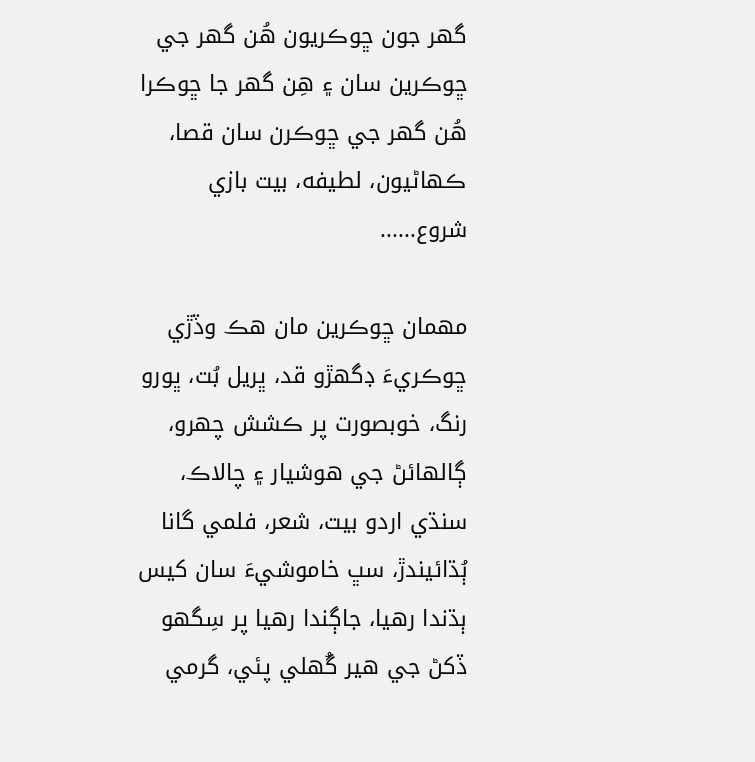گهر جون ڇوڪريون هُن گهر جي ڇوڪرين سان ۽ هِن گهر جا ڇوڪرا هُن گهر جي ڇوڪرن سان قصا، ڪهاڻيون، لطيفه، بيت بازي شروع......

مهمان ڇوڪرين مان هڪ وڏڙي ڇوڪريءَ ڊگهڙو قد، ڀريل بُت، ڀورو رنگ، خوبصورت پر ڪشش چهرو، ڳالهائڻ جي هوشيار ۽ چالاڪ، سنڌي اردو بيت، شعر، فلمي گانا ٻُڌائيندڙ، سڀ خاموشيءَ سان کيس ٻڌندا رهيا، جاڳندا رهيا پر سِگهو ڏکڻ جي هير گُهلي پئي، گرمي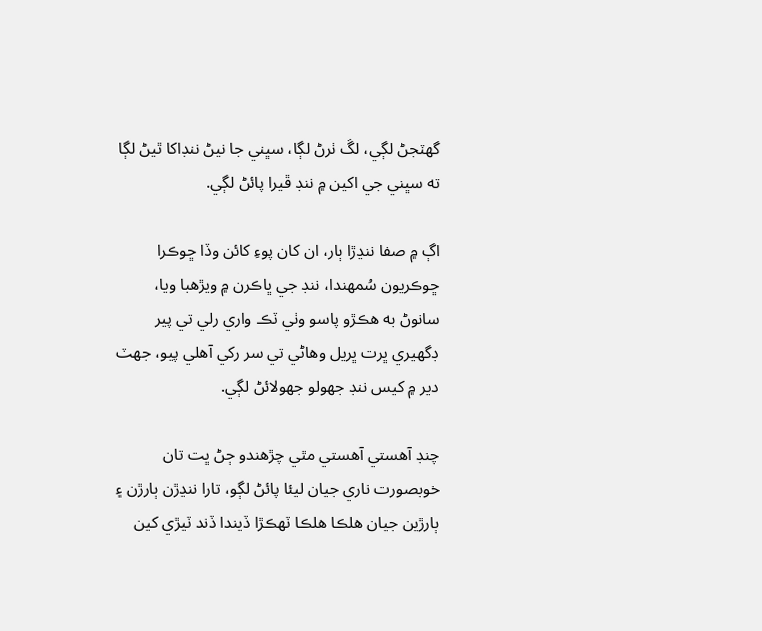گهٽجڻ لڳي، لڱ ٺرڻ لڳا، سڀني جا نيڻ ننڊاکا ٿيڻ لڳا ته سڀني جي اکين ۾ ننڊ ڦيرا پائڻ لڳي.

اڳ ۾ صفا ننڍڙا ٻار، ان کان پوءِ کائن وڏا ڇوڪرا ڇوڪريون سُمهندا، ننڊ جي ڀاڪرن ۾ ويڙھبا ويا، سانوڻ به هڪڙو پاسو وٺي ٽڪ واري رلي تي پير ڊگھيري ڀرت ڀريل وهاڻي تي سر رکي آهلي پيو، جهٽ دير ۾ کيس ننڊ جهولو جهولائڻ لڳي.

چنڊ آهستي آھستي مٿي چڙھندو ڄڻ ڀت تان خوبصورت ناري جيان ليئا پائڻ لڳو، تارا ننڍڙن ٻارڙن ۽ ٻارڙين جيان هلڪا هلڪا ٽھڪڙا ڏيندا ڏند ٽيڙي کين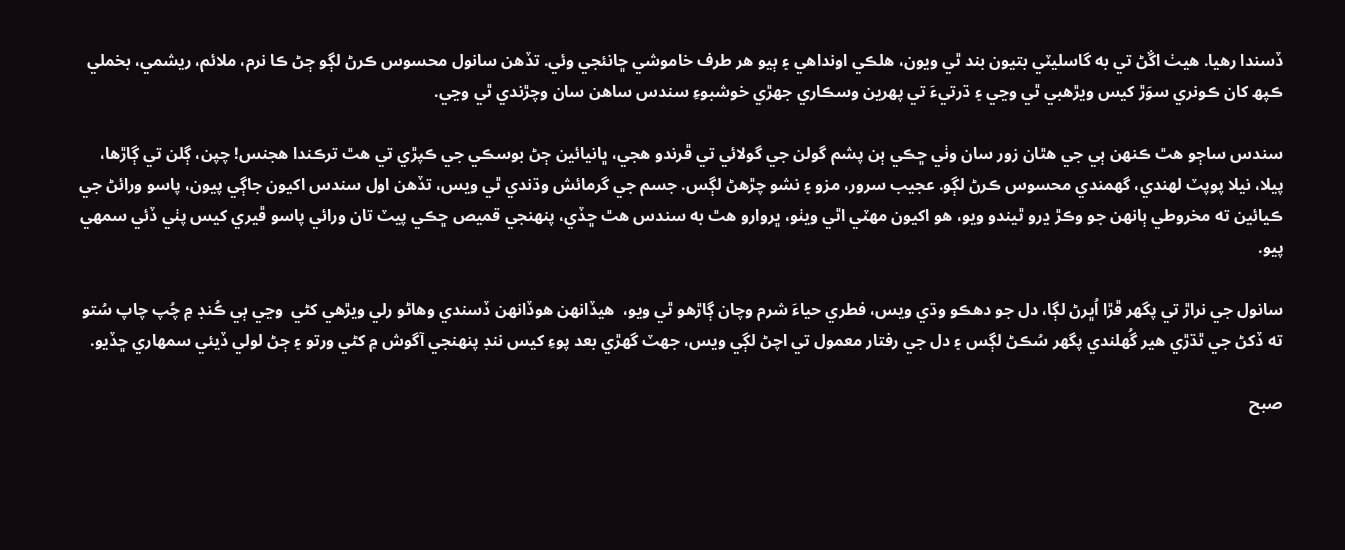ڏسندا رهيا. هيٺ اڱڻ تي به گاسليٽي بتيون بند ٿي ويون، هلڪي اونداهي ۽ ٻيو هر طرف خاموشي ڇانئجي وئي. تڏھن سانول محسوس ڪرڻ لڳو ڄڻ ڪا نرم، ملائم، ريشمي، بخملي ڪپھ کان ڪونري سوَڙ کيس ويڙهبي ٿي وڃي ۽ ڌرتيءَ تي پهرين وسڪاري جهڙي خوشبوءِ سندس ساهن سان وچڙندي ٿي وڃي.

سندس ساڄو هٿ ڪنهن ٻي جي هٿان زور سان وٺي ڇڪي ٻن پشم گولن جي گولائي تي ڦرندو هجي، ڀانيائين ڄڻ بوسڪي جي ڪپڙي تي هٿ ترڪندا هجنس! چپن، ڳلن تي ڳاڙھا، پيلا، نيلا پوپٽ لهندي، گهمندي محسوس ڪرڻ لڳو. عجيب سرور، مزو ۽ نشو چڙھڻ لڳس. جسم جي گرمائش وڌندي ٿي ويس، تڏھن اول سندس اکيون جاڳي پيون، پاسو ورائڻ جي ڪيائين ته مخروطي ٻانهن جو وڪڙ ڍرو ٿيندو ويو، هو اکيون مهٽي اٿي ويٺو، ڀروارو هٿ به سندس هٿ ڇڏي، پنهنجي قميص ڇڪي پيٽ تان ورائي پاسو ڦيري کيس پٺي ڏئي سمهي پيو.

سانول جي نراڙ تي پگهر ڦڙا اُڀرڻ لڳا، دل جو دهڪو وڌي ويس، فطري حياءَ شرم وچان ڳاڙھو ٿي ويو،  هيڏانهن هوڏانهن ڏسندي وهاڻو رلي ويڙھي کڻي  وڃي ٻي ڪُنڊ ۾ چُپ چاپ سُتو ته ڏکڻ جي ٿڌڙي هير گُهلندي پگهر سُڪڻ لڳس ۽ دل جي رفتار معمول تي اچڻ لڳي ويس، جهٽ گهڙي بعد پوءِ کيس ننڊ پنهنجي آگوش ۾ کڻي ورتو ۽ ڄڻ لولي ڏيئي سمهاري ڇڏيو.

صبح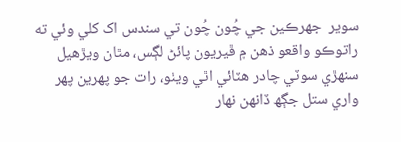سوير  جهرڪين جي چُون چُون تي سندس اک کلي وئي ته راتوڪو واقعو ذھن ۾ ڦيريون پائڻ لڳس، مٿان ويڙھيل سنهڙي سوٽي چادر هٽائي اٿي ويٺو، رات جو پهرين پهر  واري ستل جڳھ ڏانهن نهار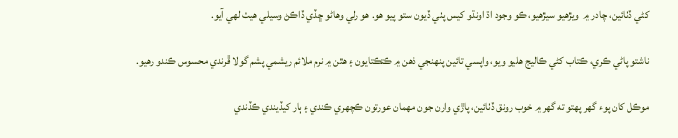کڻي ڏٺائين، چادر ۾  ويڙهيو سيڙهيو، ڪو وجود اڌ اونڌو کيس پٺي ڏيون ستو پيو هو. هو رلي وهاڻو ڇڏي ڏاڪڻ وسيلي هيٺ لهي آيو.

ناشتو پاڻي ڪري، ڪتاب کڻي ڪاليج هليو ويو، واپسي تائين پنهنجي ذهن ۾ ڪتڪتايون ۽ ھٿن ۾ نرم ملائم ريشمي پشم گولا ڦرندي محسوس ڪندو رهيو.

موڪل کان پوء گهر پهتو ته گهر ۾ خوب رونق ڏٺائين، پاڙي وارن جون مهمان عورتون ڪچهري ڪندي ۽ ٻار کيڏيندي ڪڏندي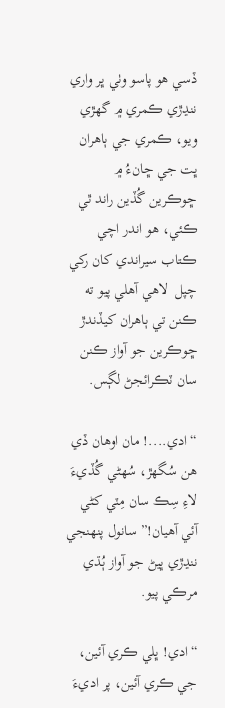ڏسي هو پاسو وٺي ڀر واري ننڍڙي ڪمري ۾ گهڙي ويو، ڪمري جي ٻاهران ڀت جي ڇانءُ ۾ ڇوڪرين گُڏين راند ٿي ڪئي، هو اندر اچي ڪتاب سيراندي کان رکي چپل  لاهي آهلي پيو ته ڪنن تي ٻاهران کيڏندڙ ڇوڪرين جو آواز ڪنن سان ٽڪرائجڻ لڳس.

“ادي....! مان اوهان ڏي  هن سُگهڙ، سُهڻي گُڏيءَ لاءِ سِڪ سان مِٽي کڻي آئي آھيان!” سانول پنهنجي ننڍڙي ڀيڻ جو آواز ٻُڌي مرڪي پيو.

“ادي! ڀلي ڪري آئين، جي ڪري آئين، پر اديءَ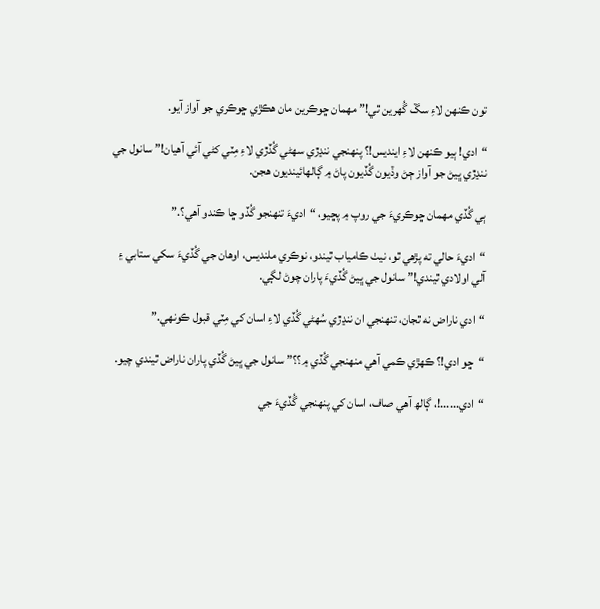تون ڪنهن لاءِ سڱ گُهرين ٿي!” مهمان ڇوڪرين مان هڪڙي ڇوڪري جو آواز آيو.

“ادي! ٻيو ڪنهن لاءِ اينديس!؟ پنهنجي ننڍڙي سهڻي گُڏڙي لاءِ مِٽي کڻي آئي آھيان!” سانول جي ننڍڙي ڀيڻ جو آواز ڄڻ وڏيون گُڏيون پاڻ ۾ ڳالهائينديون هجن.

ٻي گُڏي مهمان ڇوڪريءَ جي روپ ۾ پڇيو، “اديءَ تنهنجو گُڏو ڇا ڪندو آهي؟.”

“اديءَ حالي ته پڙھي ٿو، نيٺ ڪامياب ٿيندو، نوڪري ملنديس، اوهان جي گُڏيءَ سکي ستابي ۽ آلي اولادي ٿيندي!” سانول جي ڀيڻ گُڏيءَ پاران چوڻ لڳي.

“ادي ناراض نه ٿجان، تنهنجي ان ننڍڙي سُهڻي گُڏي لاءِ اسان کي مِٽي قبول ڪونهي.”

“ڇو ادي!؟ ڪهڙي ڪمي آھي منهنجي گُڏي ۾؟؟” سانول جي ڀيڻ گُڏي پاران ناراض ٿيندي چيو.

“ادي......!، ڳالھ آھي صاف، اسان کي پنهنجي گُڏيءَ جي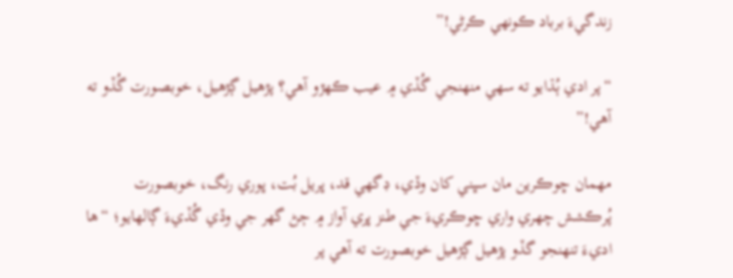زندگيءَ برباد ڪونهي ڪرڻي!”

“پر ادي ٻُڌايو ته سهي منهنجي گُڏي ۾ عيب ڪهڙو آھي؟ پڙھيل ڳڙھيل، خوبصورت گُڏو ته آھي!”

مهمان ڇوڪرين مان سڀني کان وڏي، ڊگهي قد، ڀريل بُت، ڀوري رنگ، خوبصورت پُرڪشش چهري واري ڇوڪريءَ جي طنز ڀري آواز ۾ ڄڻ گهر جي وڏي گُڏيءَ ڳالهايو؛ “ها اديءَ تنهنجو گڏو پڙھيل ڳڙھيل خوبصورت ته آھي پر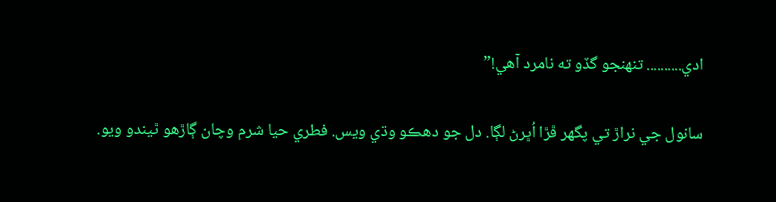ادي.......... تنهنجو گڏو ته نامرد آھي!”

سانول جي نراڙ تي پگهر ڦڙا اُڀرڻ لڳا. دل جو دهڪو وڌي ويس. فطري حيا شرم وچان ڳاڙھو ٿيندو ويو.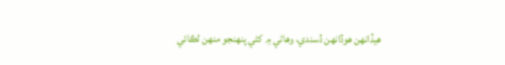هيڏانهن هوڏانهن ڏسندي، وهاڻي ۾ کڻي پنهنجو منهن لڪائي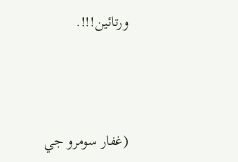ورتائين!!!.



(غفار سومرو جي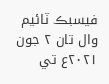فيسبڪ ٽائيم وال تان ۲ جون ۲۰۲۱ع تي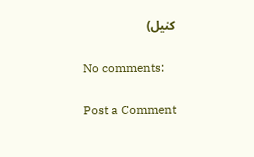کنيل)

No comments:

Post a Comment